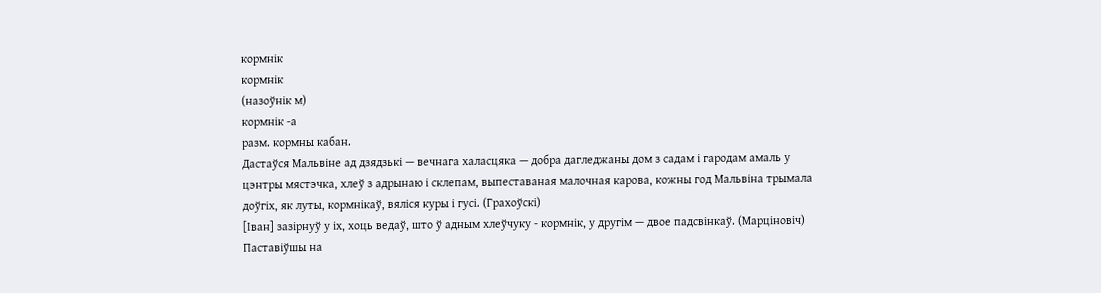кормнік
кормнік
(назоўнік м)
кормнік -а
разм. кормны кабан.
Дастаўся Мальвіне ад дзядзькі — вечнага халасцяка — добра дагледжаны дом з садам і гародам амаль у цэнтры мястэчка, хлеў з адрынаю і склепам, выпеставаная малочная карова, кожны год Мальвіна трымала доўгіх, як луты, кормнікаў, вяліся куры і гусі. (Грахоўскі)
[Іван] зазірнуў у іх, хоць ведаў, што ў адным хлеўчуку - кормнік, у другім — двое падсвінкаў. (Марціновіч)
Паставіўшы на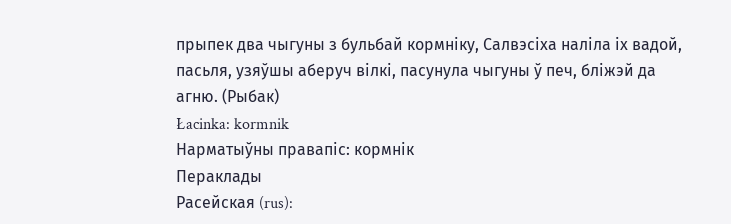прыпек два чыгуны з бульбай кормніку, Салвэсіха наліла іх вадой, пасьля, узяўшы аберуч вілкі, пасунула чыгуны ў печ, бліжэй да агню. (Рыбак)
Łacinka: kormnik
Нарматыўны правапіс: кормнік
Пераклады
Расейская (rus):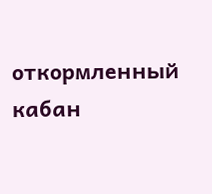откормленный кабан